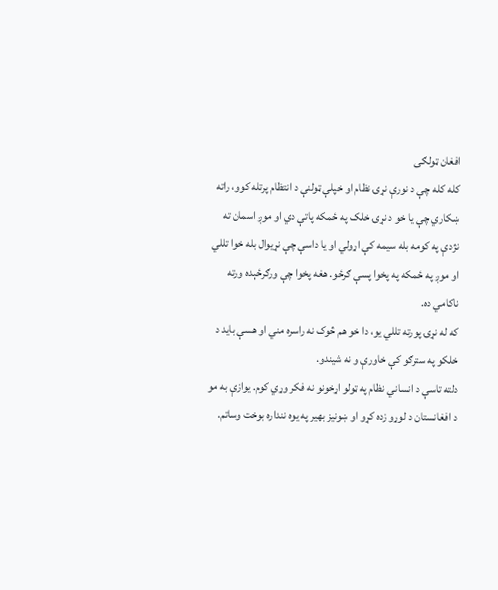افغان ټولګی
کله کله چې د نورې نړۍ نظام او خپلې ټولنې د انتظام پرتله کوو، راته ښکاري چې يا خو د نړۍ خلک په ځمکه پاتې دي او موږ اسمان ته نژدې په کومه بله سيمه کې اړولي او يا داسې چې نړيوال بله خوا تللي او موږ په ځمکه په پخوا پسې ګرځو. هغه پخوا چې ورګرځېده ورته ناکامي ده.
که له نړۍ پورته تللي يو، دا خو هم څوک نه راسره مني او هسې بايد د خلکو په سترګو کې خاورې و نه شيندو.
دلته تاسې د انساني نظام په ټولو اړخونو نه فکر وړي کوم. يوازې به مو د افغانستان د لوړو زده کړو او ښونيز بهير په يوه ننداره بوخت وساتم.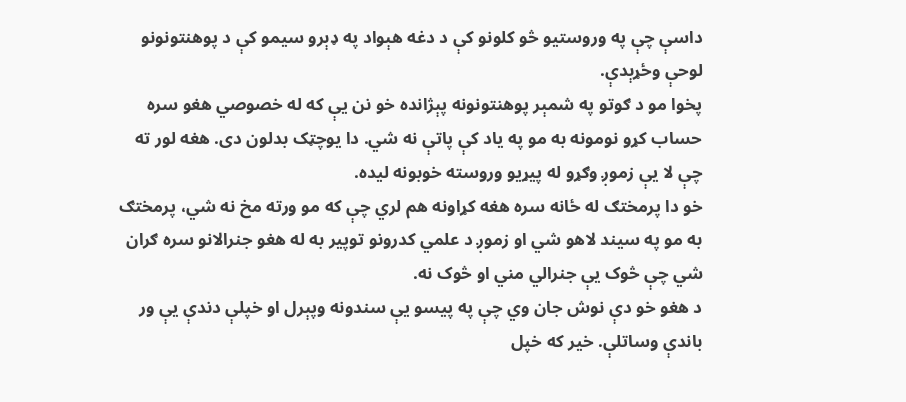داسې چې په وروستيو څو کلونو کې د دغه هېواد په ډېرو سيمو کې د پوهنتونونو لوحې وځړېدې.
پخوا مو د ګوتو په شمېر پوهنتونونه پېژانده خو نن يې که له خصوصي هغو سره حساب کړو نومونه به مو په ياد کې پاتې نه شي. دا يوچټک بدلون دى. هغه لور ته چې لا يې زموږ وګړو له پيړيو وروسته خوبونه ليده.
خو دا پرمختګ له ځانه سره هغه کړاونه هم لري چې که مو ورته مخ نه شي، پرمختګ به مو په سيند لاهو شي او زموږ د علمي کدرونو توپير به له هغو جنرالانو سره ګران شي چې څوک يې جنرالي مني او څوک نه.
د هغو خو دې نوش جان وي چې په پيسو يې سندونه وپېرل او خپلې دندې يې ور باندې وساتلې. خير که خپل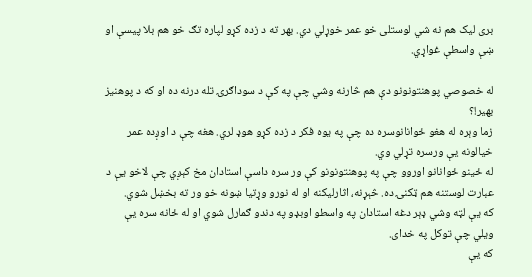بری ليک هم نه شي لوستلى خو عمر خوړلي دي. بهر ته د زده کړو لپاره تګ خو هم بلا پيسې او ښې واسطې غواړي.

له خصوصي پوهنتونونو دې هم څارنه وشي چې په کې د سوداګرۍ تله درنه ده او که د پوهنيز بهير!؟
زما وېره له هغو ځوانانوسره ده چې په يوه فکر د زده کړو هوډ لري. هغه چې د اوږده عمر خيالونه يې ورسره تړلي وي.
له ځينو ځوانانو اوروو چې په پوهنتونونو کې ور سره داسې استادان مخ کېږي چې لاخو يې د عبارت لوستنه هم ټکنۍ ده. څېړنه، اثارليکنه او له نورو وړتيا ښونه خو ور ته بخښل شوي.
که يې لټه وشي ډېر دغه استادان په واسطو اوبډو په دندو ګمارل شوي او له ځانه سره يې ويلي چې توکل په خداى.
که يې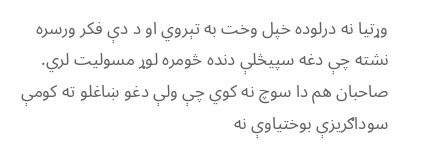وړتيا نه درلوده خپل وخت به تېروي او د دې فکر ورسره نشته چې دغه سپيڅلې دنده څومره لوړ مسوليت لري.
صاحبان هم دا سوچ نه کوي چې ولې دغو ښاغلو ته کومې سوداګريزې بوختياوې نه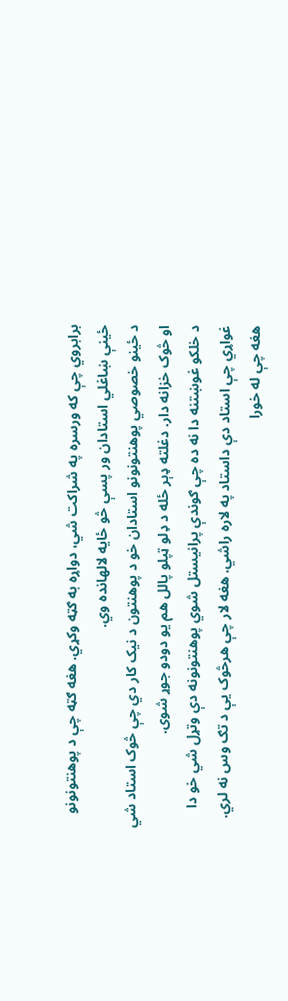برابروي چې که ورسره په شراکت شي، دواړه به ګټه وکړي. هغه ګټه چې د پوهنتونونو ځينې ښاغلي استادان ور پسې څو ځايه لالهانده وي.
د ځينو خصوصي پوهنتونونو استادان خو د پوهنتون د نيک کار دي چې څوک استاد شي او څوک خزانه دار. دغلته ډېر ځله د ډلو ټپلو پالل هم يو دودو جوړ شوى.
د خلکو غوښتنه دا نه ده چې ګوندې پرانیستل شوي پوهنتونونه دې وتړل شي خو دا غواړي چې استاد دې داستاد په لاره راشي. هغه لار چې هرڅوک يې د تګ وس نه لري. هغه چې له خورا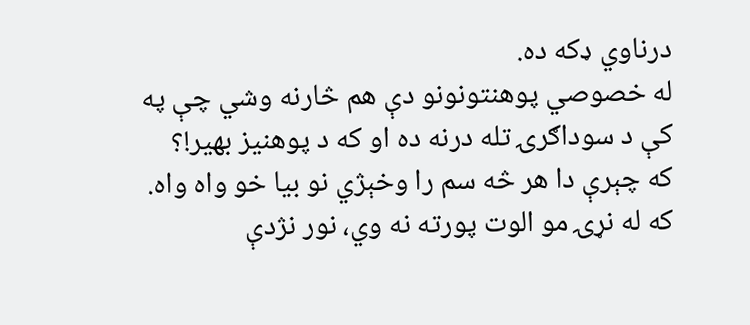درناوي ډکه ده.
له خصوصي پوهنتونونو دې هم څارنه وشي چې په کې د سوداګرۍ تله درنه ده او که د پوهنيز بهير!؟
که چېرې دا هر څه سم را وخېژي نو بيا خو واه واه.
که له نړۍ مو الوت پورته نه وي، نور نژدې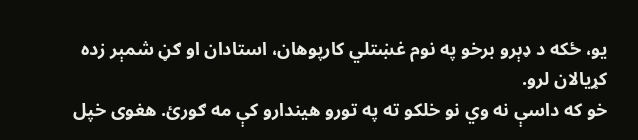يو، ځکه د ډېرو برخو په نوم غښتلي کارپوهان، استادان او ګڼ شمېر زده کړيالان لرو.
خو که داسې نه وي نو خلکو ته په تورو هيندارو کې مه ګورئ. هغوی خپل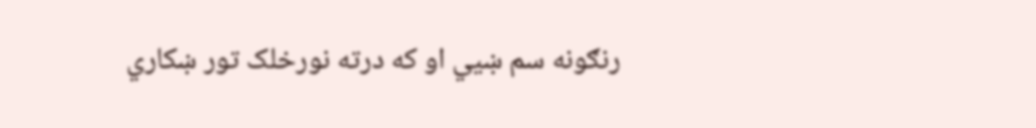رنګونه سم ښيي او که درته نورخلک تور ښکاري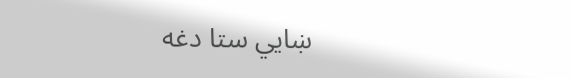ښايي ستا دغه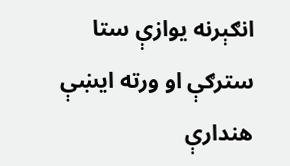انګېرنه يوازې ستا سترګې او ورته ايښې هندارې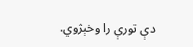دې تورې را وخېژوي.